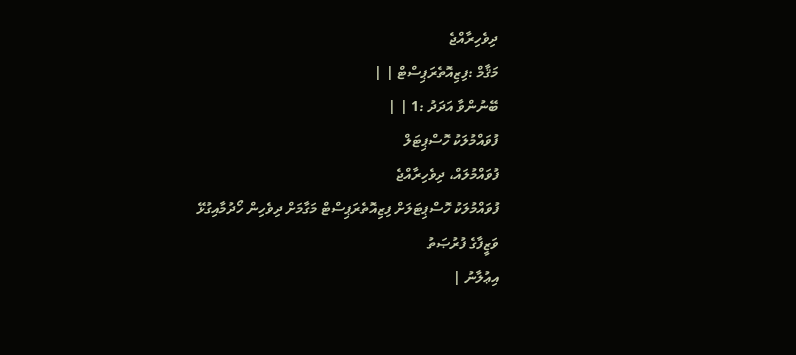ދިވެހިރާއްޖެ
މަޤާމް :ފިޒިއޮތެރަޕިސްޓް | |
ބޭނުންވާ އަދަދު :1 | |
ފުވައްމުލަކު ހޮސްޕިޓަލް
ފުވައްމުލައް، ދިވެހިރާއްޖެ
ފުވައްމުލަކު ހޮސްޕިޓަލަށް ފިޒިއޮތެރަޕިސްޓް މަގާމަށް ދިވެހިން ހޯދުމާއިގުޅޭ
ވަޒީފާގެ ފުރުޞަތު
އިޢުލާނު |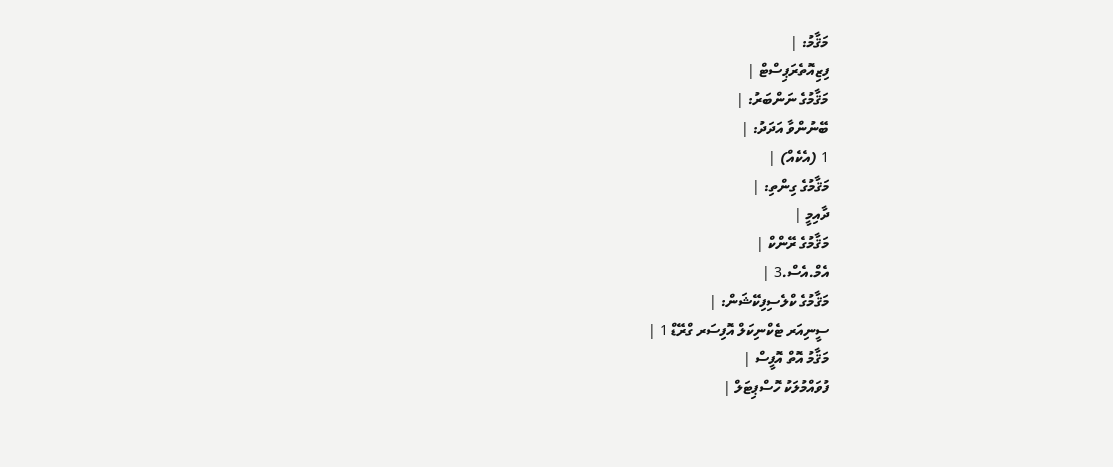މަޤާމު: |
ފިޒިއޮތެރަޕިސްޓް |
މަޤާމުގެ ނަންބަރު: |
ބޭނުންވާ އަދަދު: |
1 (އެކެއް) |
މަޤާމުގެ ގިންތި: |
ދާއިމީ |
މަޤާމުގެ ރޭންކް |
އެމް.އެސް.3 |
މަޤާމުގެ ކްލެސިފިކޭޝަން: |
ސީނިއަރ ޓެކްނިކަލް އޮފިސަރ ގްރޭޑް 1 |
މަޤާމު އޮތް އޮފީސް |
ފުވައްމުލަކު ހޮސްޕިޓަލް |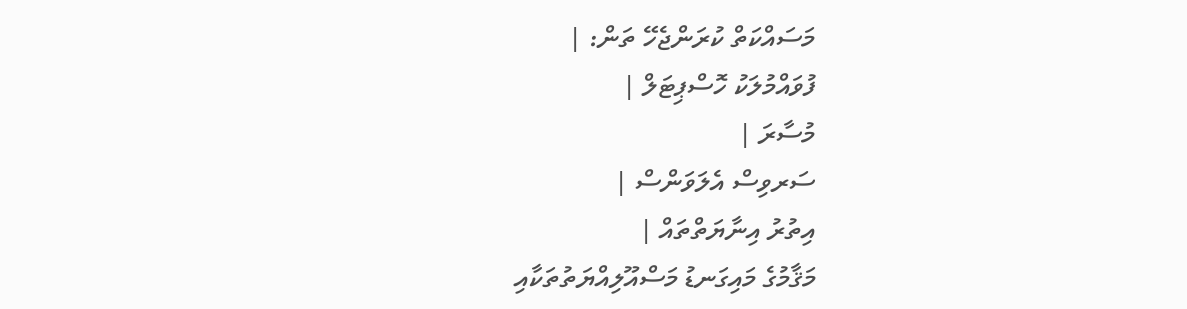މަސައްކަތް ކުރަންޖެހޭ ތަން: |
ފުވައްމުލަކު ހޮސްޕިޓަލް |
މުސާރަ |
ސަރވިސް އެލަވަންސް |
އިތުރު އިނާޔަތްތައް |
މަޤާމުގެ މައިގަނޑު މަސްއޫލިއްޔަތުތަކާއި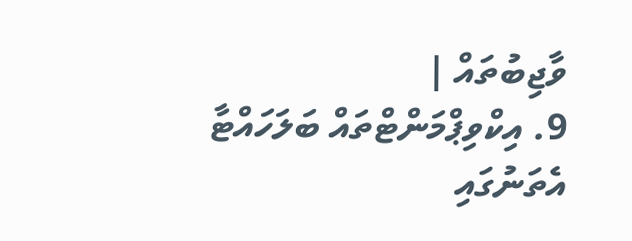ވާޖިބުތައް |
9. އިކްވިޕްމަންޓްތައް ބަލަހައްޓާ އެތަނުގައި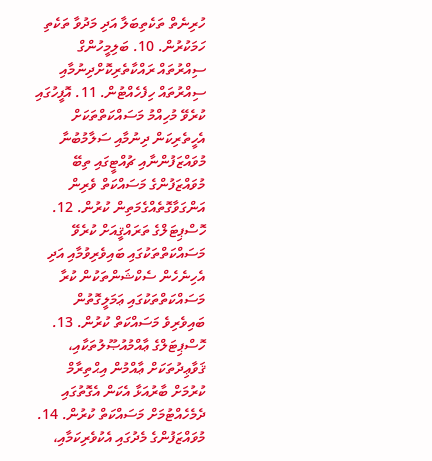ހުރިނެތް ތަކެތިބަލާ އަދި މަދުވާ ތަކެތި ހަމަކުރުން. 10. ބަލިމީހުންގް ސިއްރުތައް ރައްކާތެރިކޮށްދިނުމާއި ސިއްރުތައް ހިފެހެއްޓުން. 11. އޮފީހުގައި ކުރެވޭ މުހިއްމު މަސައްކަތްތަކަށް އެހީތެރިކަން ދިނުމާއި ސަލާމުބުނާ މުވައްޒަފުންނާއި ޗުއްޓީގައި ތިބޭ މުވައްޒަފުންގެ މަސައްކަތް ވެރިން އަންގަވާގޮތެއްގެމަތިން ކުރުން. 12. ހޮސްޕިޓަލްގެ ތަރައްޤީއަށް ކުރެވޭ މަސައްކަތްތަކުގައި ބައިވެރިވުމާއި އަދި އެހިނެހެން ސެކްޝަންތަކުން ކުރާ މަސައްކަތްތަކުގައި ޢަމަލީގޮތުން ބައިވެރިވެ މަސައްކަތް ކުރުން. 13. ހޮސްޕިޓަލްގެ ޢާއްމުއުޞޫލުތަކާއި، ޤަވާޢިދުތަކަށް ޢާއްމުން އިޙްތިރާމް ކުރުމަށް ބާރުއަޅާ އެކަން އެގޮތުގައި ދެމެހެއްޓުމަށް މަސައްކަތް ކުރުން. 14. މުވައްޒަފުންގެ މެދުގައި އެކުވެރިކަމާއި،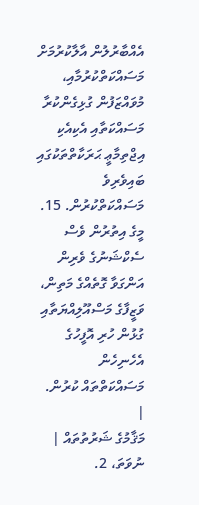އެއްބާރުލުން އާލާކުރުމަށް މަސައްކަތްކުރުމާއި، މުވައްޒަފުން ގުޅިގެންކުރާ މަސައްކަތާއި އެކިއެކި އިޖްތިމާޢީ ޙަރަކާތްތަކުގައި ބައިވެރިވެ މަސައްކަތްކުރުން. 15. މީގެ އިތުރުން ވެސް ސެކްޝަނުގެ ވެރިން އަންގަވާ ގޮތެއްގެ މަތިން، ވަޒީފާގެ މަސްއޫލިއްޔަތާއި ގުޅުން ހުރި އޮފީހުގެ އެހެނިހެން މަސައްކަތްތައް ކުރުން. |
މަޤާމުގެ ޝަރުތުތައް |
ނުވަތަ، 2.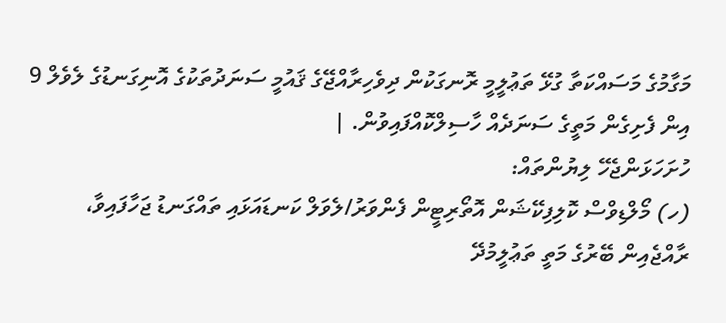މަގާމުގެ މަސައްކަތާ ގުޅޭ ތަޢުލީމީ ރޮނގަކުން ދިވެހިރާއްޖޭގެ ޤައުމީ ސަނަދުތަކުގެ އޮނިގަނޑުގެ ލެވެލް 9 އިން ފެށިގެން މަތީގެ ސަނަދެއް ހާސިލްކޮއްފައިވުން. |
ހުށަހަޅަންޖެހޭ ލިޔުންތައް:
(ހ) މޯލްޑިވްސް ކޮލިފިކޭޝަން އޮތޯރިޓީން ފެންވަރު/ލެވަލް ކަނޑައަޅައި ތައްގަނޑު ޖަހާފައިވާ، ރާއްޖެއިން ބޭރުގެ މަތީ ތަޢުލީމުދޭ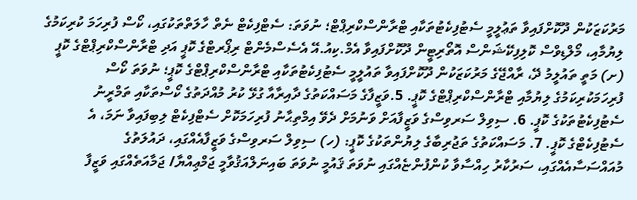މަރުކަޒަކުން ދޫކޮށްފައިވާ ތަޢުލީމީ ސެޓުފިކެޓުތަކާއި ޓްރާންސްކްރިޕްޓް؛ ނުވަތަ: ސެޓްފިކެޓް ނެތް ހާލަތްތަކުގައި، ކޯސް ފުރިހަމަ ކުރިކަމުގެ ލިޔުމާއި، މޯލްޑިވްސް ކޮލިފިކޭޝަންސް އޮތޯރިޓީން ދޫކޮށްފައިވާ އެމް.ކިއު.އޭ އެސެސްމެންޓް ރިޕޯރޓްގެ ކޮޕީ އަދި ޓްރާންސްކްރިޕްޓްގެ ކޮޕީ (ށ) މަތީ ތައުލީމު ދޭ، ރާއްޖޭގެ މަރުކަޒަކުން ދޫކޮށްފައިވާ ތައުލީމީ ސެޓުފިކެޓުތަކާއި ޓްރާންސްކްރިޕްޓްގެ ކޮޕީ؛ ނުވަތަ ކޯސް ފުރިހަމަކުރިކަމުގެ ލިޔުމާއި ޓްރާންސްކްރިޕްޓްގެ ކޮޕީ. 5.ވަޒީފާގެ މަސައްކަތުގެ ދާއިރާއާ ގުޅޭ ކުރު މުއްދަތުގެ ކޯސްތަކާއި ތަމްރީނު ސެޓުފިކެޓުތަކުގެ ކޮޕީ. 6. ސިވިލް ސަރވިސްގެ ވަޒީފާއަށް ވަނުމަށް ދެވޭ އިމްތިޙާނު ފުރިހަމަކޮށް ސެޓްފިކެޓް ލިބިފައިވާ ނަމަ، އެ ސެޓުފިކެޓްގެ ކޮޕީ. 7. މަސައްކަތުގެ ތަޖުރިބާގެ ލިޔުންތަކުގެ ކޮޕީ: (ހ) ސިވިލް ސަރވިސްގެ ވަޒީފާއެއްގައި، ދައުލަތުގެ މުއައްސަސާއެއްގައި، ސަރުކާރު ހިއްސާވާ ކުންފުންޏެއްގައި ނުވަތަ ޤައުމީ ނުވަތަ ބައިނަލްއަޤުވާމީ ޖަމްޢިއްޔާ/ ޖަމާއަތެއްގައި ވަޒީފާ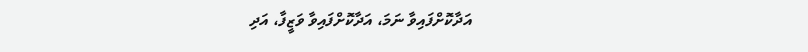އަދާކޮށްފައިވާ ނަމަ، އަދާކޮށްފައިވާ ވަޒީފާ، އަދި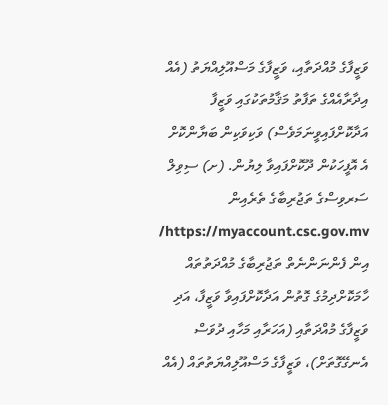ވަޒީފާގެ މުއްދަތާއި، ވަޒީފާގެ މަސްއޫލިއްޔަތު (އެއް އިދާރާއެއްގެ ތަފާތު މަޤާމުތަކުގައި ވަޒީފާ އަދާކޮށްފައިވީނަމަވެސް) ވަކިވަކިން ބަޔާންކޮށް އެ އޮފީހަކުން ދޫކޮށްފައިވާ ލިޔުން. (ށ) ސިވިލް ސަރވިސްގެ ތަޖުރިބާގެ ތެރެއިން https://myaccount.csc.gov.mv/ އިން ފެންނަންނެތް ތަޖުރިބާގެ މުއްދަތުތައް ހާމަކޮށްދިމުގެ ގޮތުން އަދާކޮށްފައިވާ ވަޒީފާ، އަދި ވަޒީފާގެ މުއްދަތާއި (އަހަރާއި މަހާއި ދުވަސް އެނގޭގޮތަށް)، ވަޒީފާގެ މަސްއޫލިއްޔަތުތައް (އެއް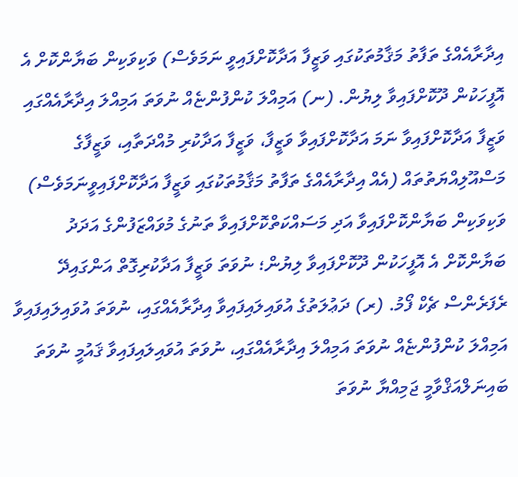އިދާރާއެއްގެ ތަފާތު މަޤާމުތަކުގައި ވަޒީފާ އަދާކޮށްފައިވީ ނަމަވެސް) ވަކިވަކިން ބަޔާންކޮށް އެ އޮފީހަކުން ދޫކޮށްފައިވާ ލިޔުން. (ނ) އަމިއްލަ ކުންފުންޏެއް ނުވަތަ އަމިއްލަ އިދާރާއެއްގައި ވަޒީފާ އަދާކޮށްފައިވާ ނަމަ އަދާކޮށްފައިވާ ވަޒީފާ، ވަޒީފާ އަދާކުރި މުއްދަތާއި، ވަޒީފާގެ މަސްއޫލިއްޔަތުތައް (އެއް އިދާރާއެއްގެ ތަފާތު މަޤާމުތަކުގައި ވަޒީފާ އަދާކޮށްފައިވީނަމަވެސް) ވަކިވަކިން ބަޔާންކޮށްފައިވާ އަދި މަސައްކަތްކޮށްފައިވާ ތަނުގެ މުވައްޒަފުންގެ އަދަދު ބަޔާންކޮށް އެ އޮފީހަކުން ދޫކޮށްފައިވާ ލިޔުން؛ ނުވަތަ ވަޒީފާ އަދާކުރިގޮތް އަންގައިދޭ ރެފަރެންސް ޗެކް ފޯމު. (ރ) ދަޢުލަތުގެ އުވައިލައިފައިވާ އިދާރާއެއްގައި، ނުވަތަ އުވައިލައިފައިވާ އަމިއްލަ ކުންފުންޏެއް ނުވަތަ އަމިއްލަ އިދާރާއެއްގައި، ނުވަތަ އުވައިލައިފައިވާ ޤައުމީ ނުވަތަ ބައިނަލްއަޤްވާމީ ޖަމިއްޔާ ނުވަތަ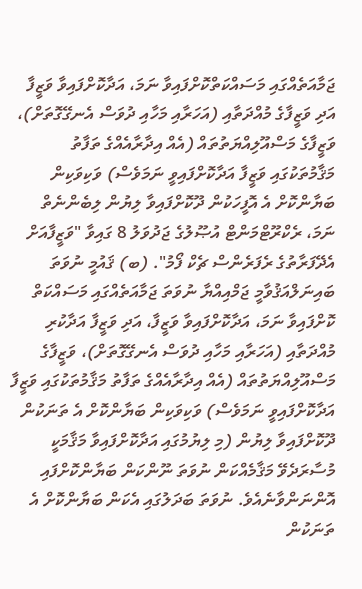ޖަމާއަތެއްގައި މަސައްކަތްކޮށްފައިވާ ނަމަ، އަދާކޮށްފައިވާ ވަޒީފާ އަދި ވަޒީފާގެ މުއްދަތާއި (އަހަރާއި މަހާއި ދުވަސް އެނގޭގޮތަށް)، ވަޒީފާގެ މަސްއޫލިއްޔަތުތައް (އެއް އިދާރާއެއްގެ ތަފާތު މަޤާމުތަކުގައި ވަޒީފާ އަދާކޮށްފައިވީ ނަމަވެސް) ވަކިވަކިން ބަޔާންކޮށް އެ އޮފީހަކުން ދޫކޮށްފައިވާ ލިޔުން ލިބެންނެތް ނަމަ، ރެކްރޫޓްމަންޓް އުޞޫލުގެ ޖަދުވަލު 8 ގައިވާ "ވަޒީފާއަށް އެދޭފަރާތުގެ ރެފަރެންސް ޗެކް ފޯމު". (ބ) ޤައުމީ ނުވަތަ ބައިނަލްއަޤުވާމީ ޖަމްއިއްޔާ ނުވަތަ ޖަމާއަތެއްގައި މަސައްކަތް ކޮށްފައިވާ ނަމަ، އަދާކޮށްފައިވާ ވަޒީފާ، އަދި ވަޒީފާ އަދާކުރި މުއްދަތާއި (އަހަރާއި މަހާއި ދުވަސް އެނގޭގޮތަށް)، ވަޒީފާގެ މަސްއޫލިއްޔަތުތައް (އެއް އިދާރާއެއްގެ ތަފާތު މަޤާމުތަކުގައި ވަޒީފާ އަދާކޮށްފައިވީ ނަމަވެސް) ވަކިވަކިން ބަޔާންކޮށް އެ ތަނަކުން ދޫކޮށްފައިވާ ލިޔުން (މި ލިޔުމުގައި އަދާކޮށްފައިވާ މަޤާމަކީ މުސާރަދެވޭ މަޤާމެއްކަން ނުވަތަ ނޫންކަން ބަޔާންކޮށްފައި އޮންނަންވާނެއެވެ. ނުވަތަ ބަދަލުގައި އެކަން ބަޔާންކޮށް އެ ތަނަކުން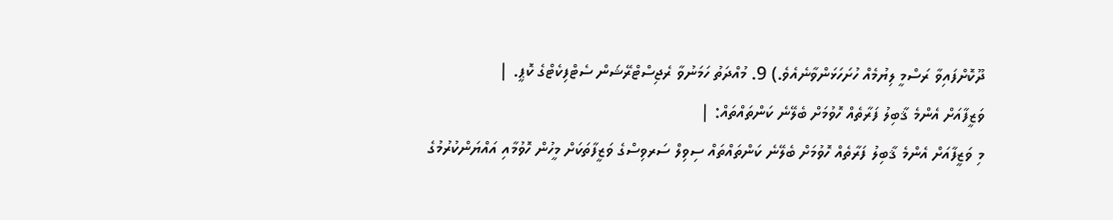ދޫކޮށްފައިވާ ރަސްމީ ލިޔުމެއް ހުށަހަޅަންވާނެއެވެ.) 9. މުއްދަތު ހަމަނުވާ ރެޖިސްޓްރޭޝަން ސެޓްފިކެޓްގެ ކޮޕީ. |
ވަޒީފާއަށް އެންމެ ޤާބިލު ފަރާތެއް ހޮވުމަށް ބެލޭނެ ކަންތައްތައް: |
މި ވަޒީފާއަށް އެންމެ ޤާބިލު ފަރާތެއް ހޮވުމަށް ބެލޭނެ ކަންތައްތައް ސިވިލް ސަރވިސްގެ ވަޒީފާތަކަށް މީހުން ހޮވުމާއި އައްޔަންކުރުމުގެ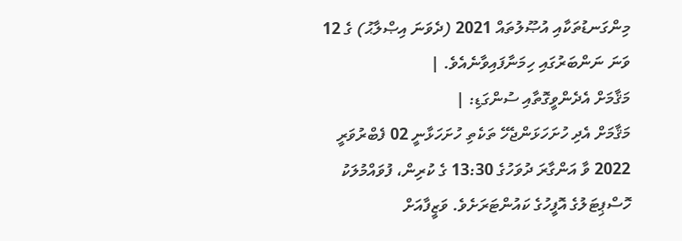މިންގަނޑުތަކާއި އުޞޫލުތައް 2021 (ދެވަނަ އިޞްލާޙު) ގެ 12 ވަނަ ނަންބަރުގައި ހިމަނާފައިވާނެއެވެ. |
މަޤާމަށް އެދެންވީގޮތާއި ސުންގަޑި: |
މަޤާމަށް އެދި ހުށަހަޅަންޖެހޭ ތަކެތި ހުށަހަޅާނީ 02 ފެބްރުވަރީ 2022 ވާ އަންގާރަ ދުވަހުގެ 13:30 ގެ ކުރިން، ފުވައްމުލަކު ހޮސްޕިޓަލުގެ އޮފީހުގެ ކައުންޓަރަށެވެ. ވަޒީފާއަށް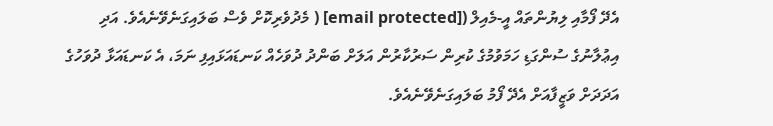އެދޭ ފޯމާއި ލިޔުންތައް އީ-މެއިލް ([email protected] ( މެދުވެރިކޮށް ވެސް ބަލައިގަނެވޭނެއެވެ. އަދި އިޢުލާނުގެ ސުންގަޑި ހަމަވުމުގެ ކުރިން ސަރުކާރުން އަލަށް ބަންދު ދުވަހެއް ކަނޑައަޅައިފި ނަމަ، އެ ކަނޑައަޅާ ދުވަހުގެ އަދަދަށް ވަޒީފާއަށް އެދޭ ފޯމު ބަލައިގަނެވޭނެއެވެ.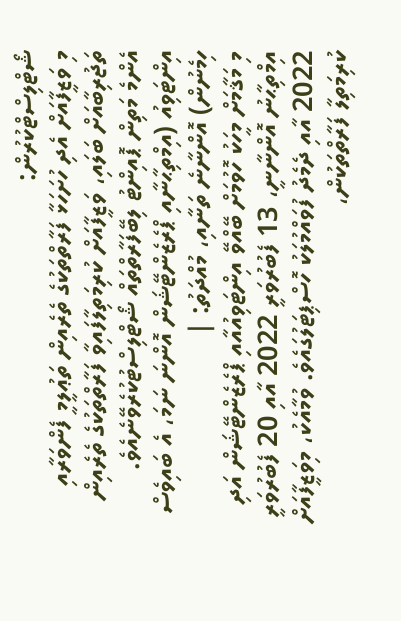ޝޯޓްލިސްޓްކުރުން:
މި ވަޒީފާއަށް އެދި ހުށަހަޅާ ފަރާތްތަކުގެ ތެރެއިން ތަޢުލީމީ ފެންވަރާއި ތަޖުރިބާއަށް ބަލައި، ވަޒީފާއަށް ކުރިމަތިލާފައިވާ ފަރާތްތަކުގެ ތެރެއިން އެންމެ މަތިން ޕޮއިންޓު ލިބޭފަރާތްތައް ޝޯޓްލިސްޓުކުރެވޭނެއެވެ.
އިންޓަވިއު (އިމްތިޙާނާއި ޕްރެޒެންޓޭޝަން އޮންނަ ނަމަ، އެ ބައިވެސް ހިމެނުން) އޮންނާނެ ތަނާއި، މުއްދަތު: |
މި މަޤާމަށް މީހަކު ހޮވުމަށް ބޭއްވޭ އިންޓަވިއުއާއި ޕްރެޒެންޓޭޝަން އަދި އިމްތިޙާނު އޮންނާނީ، 13 ފެބުރުވަރީ 2022 އާއި 20 ފެބުރުވަރީ 2022 އާއި ދެމެދު ފުވައްމުލަކު ހޮސްޕިޓަލުގައެވެ. ވުމާއެކު، މިވަޒީފާއަށް ކުރިމަތިލާ ފަރާތްތަކުން،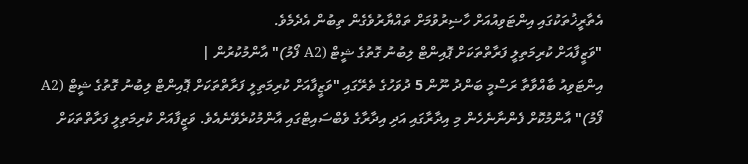އެތާރީޚުތަކުގައި އިންޓަވިއުއަށް ހާޟިރުވުމަށް ތައްޔާރުވެގެން ތިބުން އެދެމެވެ.
"ވަޒީފާއަށް ކުރިމަތިލީ ފަރާތްތަކަށް ޕޮއިންޓް ލިބުނު ގޮތުގެ ޝީޓް (A2 ފޯމު)" އާންމުކުރުން |
އިންޓަވިއު ބާއްވާތާ ރަސްމީ ބަންދު ނޫން 5 ދުވަހުގެ ތެރޭގައި "ވަޒީފާއަށް ކުރިމަތިލީ ފަރާތްތަކަށް ޕޮއިންޓް ލިބުނު ގޮތުގެ ޝީޓް (A2 ފޯމު)" އާންމުކޮށް ފެންނާނެހެން މި އިދާރާގައި އަދި އިދާރާގެ ވެބްސައިޓްގައި އާންމުކުރެވޭނެއެވެ. ވަޒީފާއަށް ކުރިމަތިލީ ފަރާތްތަކަށް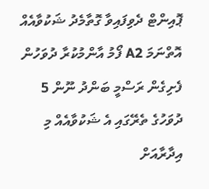ޕޮއިންޓް ދެވިފައިވާ ގޮތާމެދު ޝަކުވާއެއް އޮތްނަމަ A2 ފޯމު އާންމުކުރާ ދުވަހުން ފެށިގެން ރަސްމީ ބަންދު ނޫން 5 ދުވަހުގެ ތެރޭގައި އެ ޝަކުވާއެއް މި އިދާރާއަށް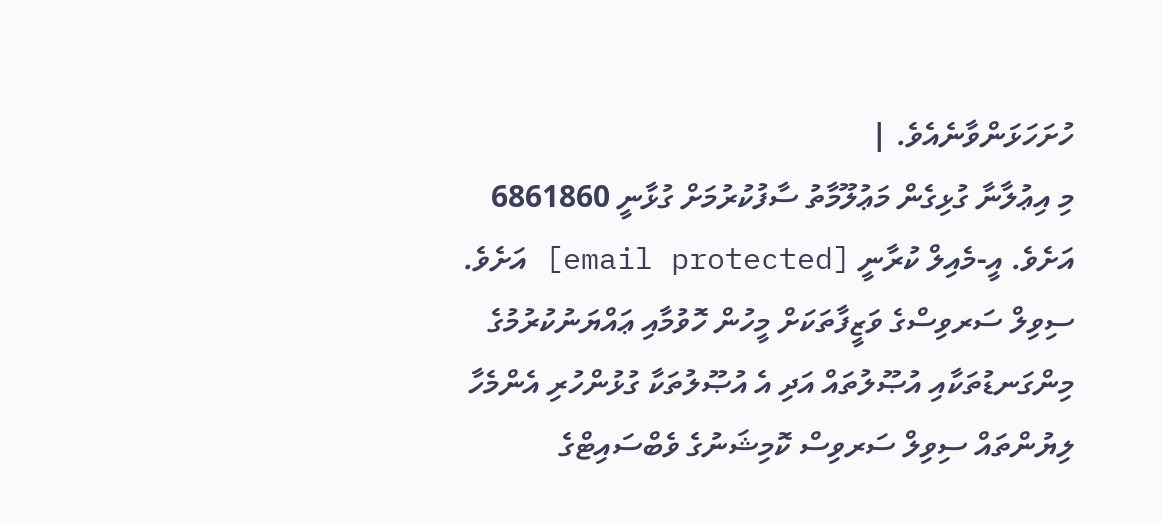ހުށަހަޅަންވާނެއެވެ. |
މި އިޢުލާނާ ގުޅިގެން މަޢުލޫމާތު ސާފުކުރުމަށް ގުޅާނީ 6861860 އަށެވެ. އީ-މެއިލް ކުރާނީ [email protected] އަށެވެ. ސިވިލް ސަރވިސްގެ ވަޒީފާތަކަށް މީހުން ހޮވުމާއި ޢައްޔަނުކުރުމުގެ މިންގަނޑުތަކާއި އުޞޫލުތައް އަދި އެ އުޞޫލުތަކާ ގުޅުންހުރި އެންމެހާ ލިޔުންތައް ސިވިލް ސަރވިސް ކޮމިޝަނުގެ ވެބްސައިޓްގެ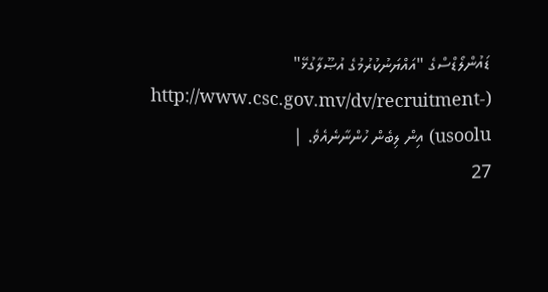ޑައުންލޯޑްސްގެ "އައްޔަނުކުރުމުގެ އުޞޫލާގުޅޭ" (http://www.csc.gov.mv/dv/recruitment-usoolu) އިން ލިބެން ހުންނާނެއެވެ. |
27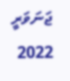ޖަނަވަރީ 2022